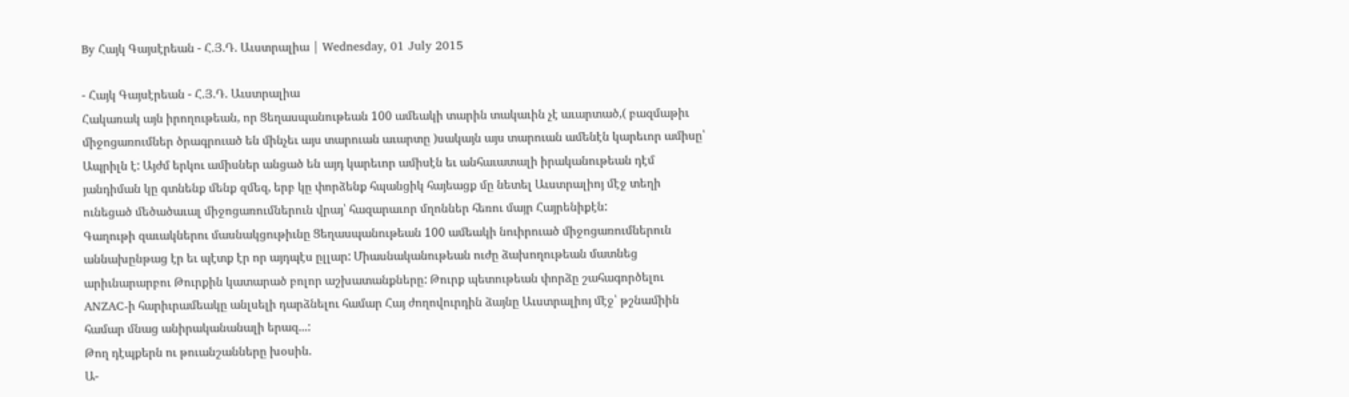By Հայկ Գայսէրեան - Հ.Յ.Դ. Աւստրալիա | Wednesday, 01 July 2015

- Հայկ Գայսէրեան - Հ.Յ.Դ. Աւստրալիա
Հակառակ այն իրողութեան, որ Ցեղասպանութեան 100 ամեակի տարին տակաւին չէ աւարտած,( բազմաթիւ միջոցառումներ ծրագրուած են մինչեւ այս տարուան աւարտը )սակայն այս տարուան ամենէն կարեւոր ամիսը՝ Ապրիլն է: Այժմ երկու ամիսներ անցած են այդ կարեւոր ամիսէն եւ անհաւատալի իրականութեան դէմ յանդիման կը գտնենք մենք զմեզ, երբ կը փորձենք հպանցիկ հայեացք մը նետել Աւստրալիոյ մէջ տեղի ունեցած մեծածաւալ միջոցառումներուն վրայ՝ հազարաւոր մղոններ հեռու մայր Հայրենիքէն:
Գաղութի զաւակներու մասնակցութիւնը Ցեղասպանութեան 100 ամեակի նուիրուած միջոցառումներուն աննախընթաց էր եւ պէտք էր որ այդպէս ըլլար: Միասնականութեան ուժը ձախողութեան մատնեց արիւնարարբու Թուրքին կատարած բոլոր աշխատանքները: Թուրք պետութեան փորձը շահագործելու ANZAC-ի հարիւրամեակը անլսելի դարձնելու համար Հայ ժողովուրդին ձայնը Աւստրալիոյ մէջ՝ թշնամիին համար մնաց անիրականանալի երազ...:
Թող դէպքերն ու թուանշանները խօսին.
Ա-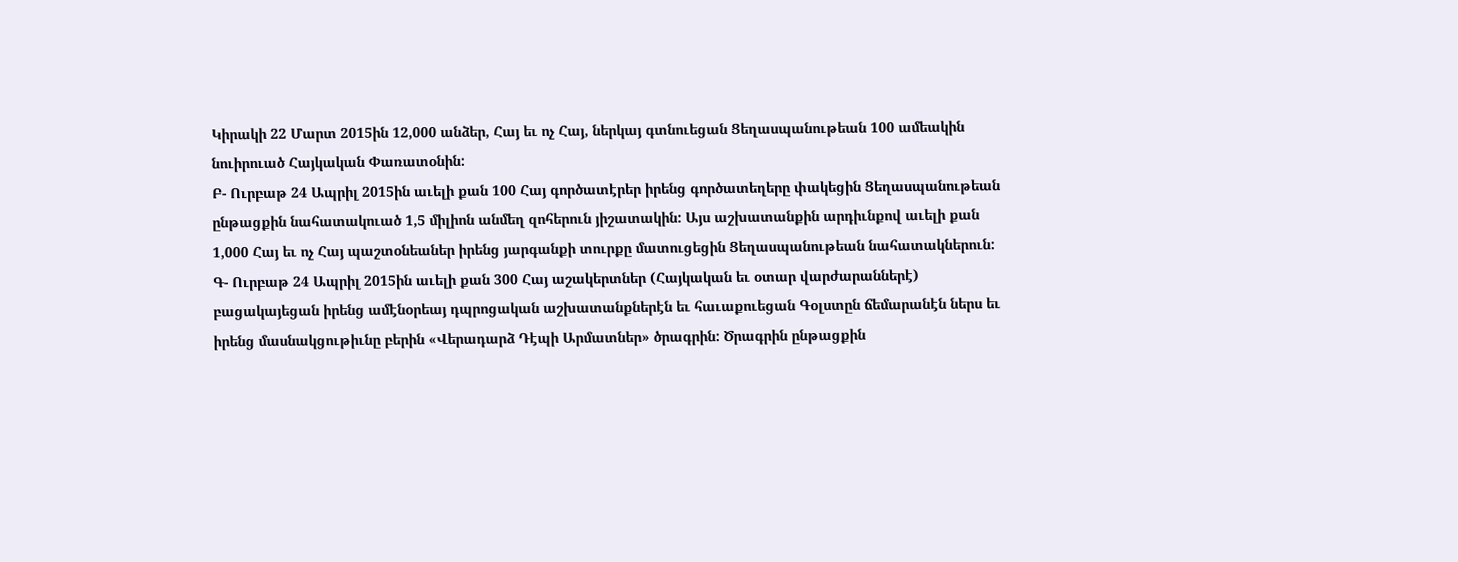Կիրակի 22 Մարտ 2015ին 12,000 անձեր, Հայ եւ ոչ Հայ, ներկայ գտնուեցան Ցեղասպանութեան 100 ամեակին նուիրուած Հայկական Փառատօնին:
Բ- Ուրբաթ 24 Ապրիլ 2015ին աւելի քան 100 Հայ գործատէրեր իրենց գործատեղերը փակեցին Ցեղասպանութեան ընթացքին նահատակուած 1,5 միլիոն անմեղ զոհերուն յիշատակին: Այս աշխատանքին արդիւնքով աւելի քան 1,000 Հայ եւ ոչ Հայ պաշտօնեաներ իրենց յարգանքի տուրքը մատուցեցին Ցեղասպանութեան նահատակներուն:
Գ- Ուրբաթ 24 Ապրիլ 2015ին աւելի քան 300 Հայ աշակերտներ (Հայկական եւ օտար վարժարաններէ) բացակայեցան իրենց ամէնօրեայ դպրոցական աշխատանքներէն եւ հաւաքուեցան Գօլստըն ճեմարանէն ներս եւ իրենց մասնակցութիւնը բերին «Վերադարձ Դէպի Արմատներ» ծրագրին: Ծրագրին ընթացքին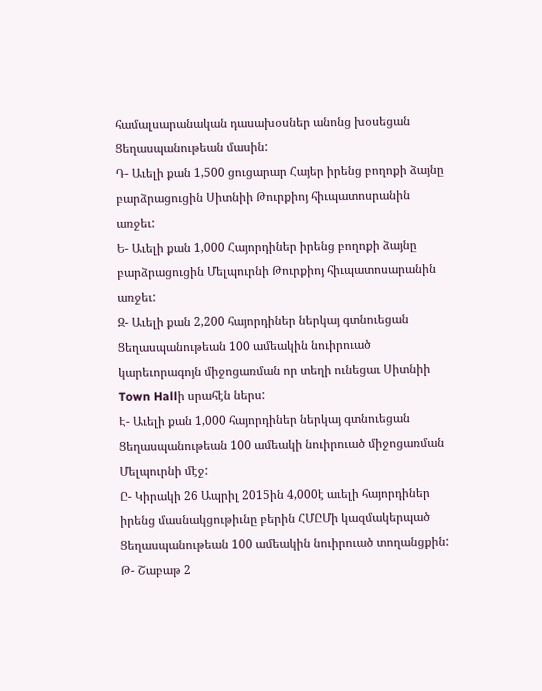համալսարանական դասախօսներ անոնց խօսեցան Ցեղասպանութեան մասին:
Դ- Աւելի քան 1,500 ցուցարար Հայեր իրենց բողոքի ձայնը բարձրացուցին Սիտնիի Թուրքիոյ հիւպատոսրանին առջեւ:
Ե- Աւելի քան 1,000 Հայորդիներ իրենց բողոքի ձայնը բարձրացուցին Մելպուրնի Թուրքիոյ հիւպատոսարանին առջեւ:
Զ- Աւելի քան 2,200 հայորդիներ ներկայ գտնուեցան Ցեղասպանութեան 100 ամեակին նուիրուած կարեւորագոյն միջոցառման որ տեղի ունեցաւ Սիտնիի Town Hallի սրահէն ներս:
Է- Աւելի քան 1,000 հայորդիներ ներկայ գտնուեցան Ցեղասպանութեան 100 ամեակի նուիրուած միջոցառման Մելպուրնի մէջ:
Ը- Կիրակի 26 Ապրիլ 2015ին 4,000է աւելի հայորդիներ իրենց մասնակցութիւնը բերին ՀՄԸՄի կազմակերպած Ցեղասպանութեան 100 ամեակին նուիրուած տողանցքին:
Թ- Շաբաթ 2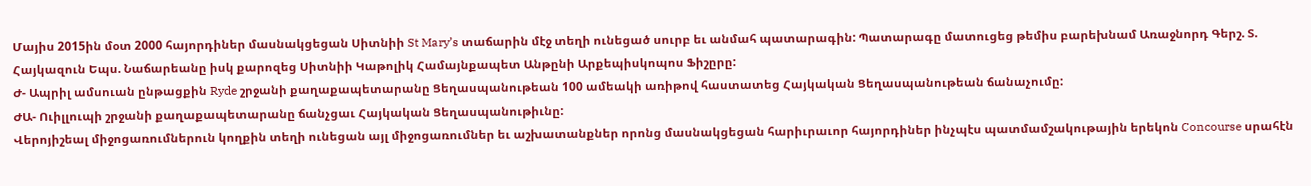Մայիս 2015ին մօտ 2000 հայորդիներ մասնակցեցան Սիտնիի St Mary’s տաճարին մէջ տեղի ունեցած սուրբ եւ անմահ պատարագին: Պատարագը մատուցեց թեմիս բարեխնամ Առաջնորդ Գերշ. Տ. Հայկազուն Եպս. Նաճարեանը իսկ քարոզեց Սիտնիի Կաթոլիկ Համայնքապետ Անթընի Արքեպիսկոպոս Ֆիշըրը:
Ժ- Ապրիլ ամսուան ընթացքին Ryde շրջանի քաղաքապետարանը Ցեղասպանութեան 100 ամեակի առիթով հաստատեց Հայկական Ցեղասպանութեան ճանաչումը:
ԺԱ- Ուիլլուպի շրջանի քաղաքապետարանը ճանչցաւ Հայկական Ցեղասպանութիւնը:
Վերոյիշեալ միջոցառումներուն կողքին տեղի ունեցան այլ միջոցառումներ եւ աշխատանքներ որոնց մասնակցեցան հարիւրաւոր հայորդիներ ինչպէս պատմամշակութային երեկոն Concourse սրահէն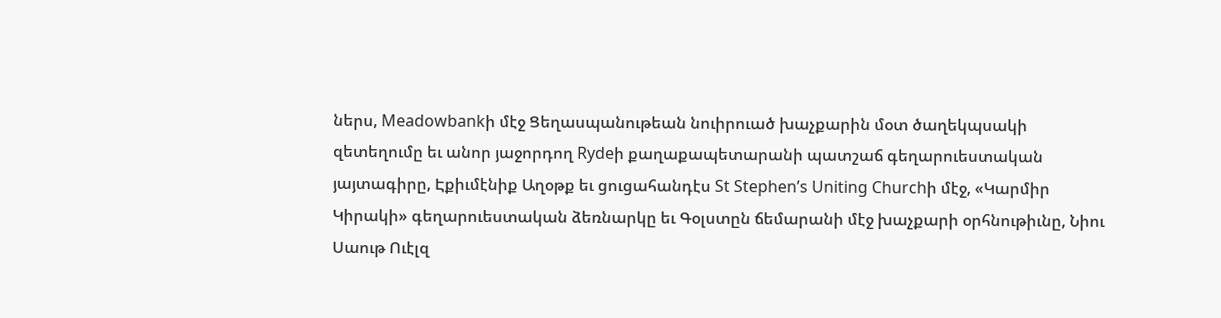ներս, Meadowbankի մէջ Ցեղասպանութեան նուիրուած խաչքարին մօտ ծաղեկպսակի զետեղումը եւ անոր յաջորդող Rydeի քաղաքապետարանի պատշաճ գեղարուեստական յայտագիրը, Էքիւմէնիք Աղօթք եւ ցուցահանդէս St Stephen’s Uniting Churchի մէջ, «Կարմիր Կիրակի» գեղարուեստական ձեռնարկը եւ Գօլստըն ճեմարանի մէջ խաչքարի օրհնութիւնը, Նիու Սաութ Ուէլզ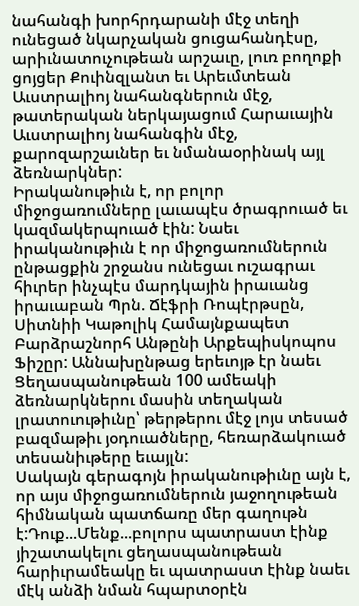նահանգի խորհրդարանի մէջ տեղի ունեցած նկարչական ցուցահանդէսը, արիւնատուչութեան արշաւը, լուռ բողոքի ցոյցեր Քուինզլանտ եւ Արեւմտեան Աւստրալիոյ նահանգներուն մէջ, թատերական ներկայացում Հարաւային Աւստրալիոյ նահանգին մէջ, քարոզարշաւներ եւ նմանաօրինակ այլ ձեռնարկներ:
Իրականութիւն է, որ բոլոր միջոցառումները լաւապէս ծրագրուած եւ կազմակերպուած էին: Նաեւ իրականութիւն է որ միջոցառումներուն ընթացքին շրջանս ունեցաւ ուշագրաւ հիւրեր ինչպէս մարդկային իրաւանց իրաւաբան Պրն. Ճէֆրի Ռոպէրթսըն, Սիտնիի Կաթոլիկ Համայնքապետ Բարձրաշնորհ Անթընի Արքեպիսկոպոս Ֆիշըր: Աննախընթաց երեւոյթ էր նաեւ Ցեղասպանութեան 100 ամեակի ձեռնարկներու մասին տեղական լրատուութիւնը՝ թերթերու մէջ լոյս տեսած բազմաթիւ յօդուածները, հեռարձակուած տեսանիւթերը եւայլն:
Սակայն գերագոյն իրականութիւնը այն է, որ այս միջոցառումներուն յաջողութեան հիմնական պատճառը մեր գաղութն է:Դուք...Մենք...բոլորս պատրաստ էինք յիշատակելու ցեղասպանութեան հարիւրամեակը եւ պատրաստ էինք նաեւ մէկ անձի նման հպարտօրէն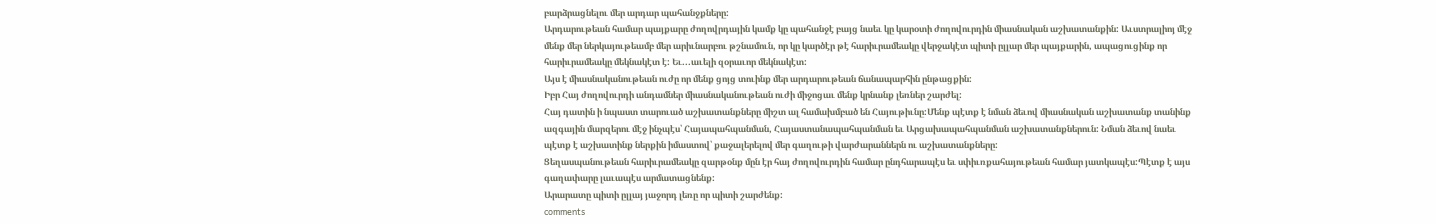բարձրացնելու մեր արդար պահանջքները:
Արդարութեան համար պայքարը ժողովրդային կամք կը պահանջէ բայց նաեւ կը կարօտի ժողովուրդին միասնական աշխատանքին: Աւստրալիոյ մէջ մենք մեր ներկայութեամբ մեր արիւնարբու թշնամուն, որ կը կարծէր թէ հարիւրամեակը վերջակէտ պիտի ըլլար մեր պայքարին, ապացուցինք որ հարիւրամեակը մեկնակէտ է: Եւ...աւելի զօրաւոր մեկնակէտ:
Այս է միասնականութեան ուժը որ մենք ցոյց տուինք մեր արդարութեան ճանապարհին ընթացքին:
Իբր Հայ ժողովուրդի անդամներ միասնականութեան ուժի միջոցաւ մենք կրնանք լեռներ շարժել:
Հայ դատին ի նպաստ տարուած աշխատանքները միշտ ալ համախմբած են Հայութիւնը:Մենք պէտք է նման ձեւով միասնական աշխատանք տանինք ազգային մարզերու մէջ ինչպէս՝ Հայապահպանման, Հայաստանապահպանման եւ Արցախապահպանման աշխատանքներուն: Նման ձեւով նաեւ պէտք է աշխատինք ներքին իմաստով՝ քաջալերելով մեր գաղութի վարժարաններն ու աշխատանքները:
Ցեղասպանութեան հարիւրամեակը զարթօնք մըն էր հայ ժողովուրդին համար ընդհարապէս եւ սփիւռքահայութեան համար յատկապէս:Պէտք է այս գաղափարը լաւապէս արմատացնենք:
Արարատը պիտի ըլլայ յաջորդ լեռը որ պիտի շարժենք:
comments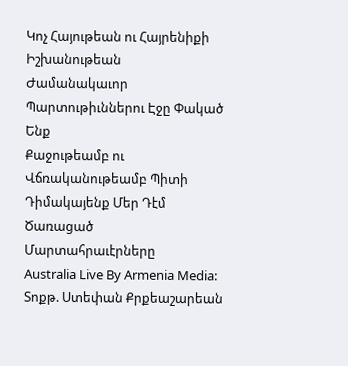Կոչ Հայութեան ու Հայրենիքի Իշխանութեան
Ժամանակաւոր Պարտութիւններու Էջը Փակած Ենք
Քաջութեամբ ու Վճռականութեամբ Պիտի Դիմակայենք Մեր Դէմ Ծառացած Մարտահրաւէրները
Australia Live By Armenia Media: Տոքթ. Ստեփան Քրքեաշարեան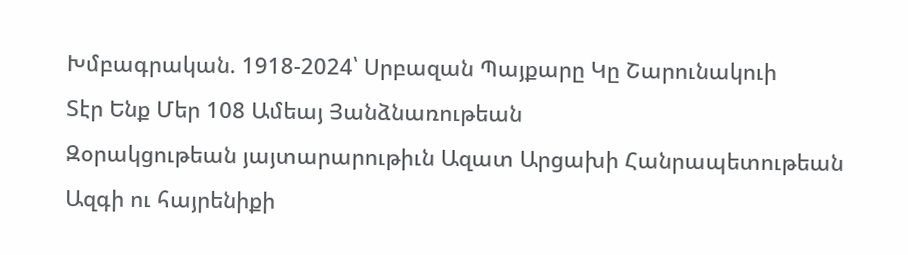Խմբագրական. 1918-2024՝ Սրբազան Պայքարը Կը Շարունակուի
Տէր Ենք Մեր 108 Ամեայ Յանձնառութեան
Զօրակցութեան յայտարարութիւն Ազատ Արցախի Հանրապետութեան
Ազգի ու հայրենիքի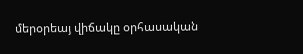մերօրեայ վիճակը օրհասական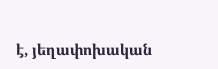է, յեղափոխական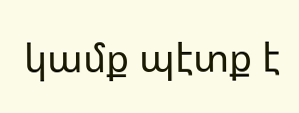կամք պէտք է